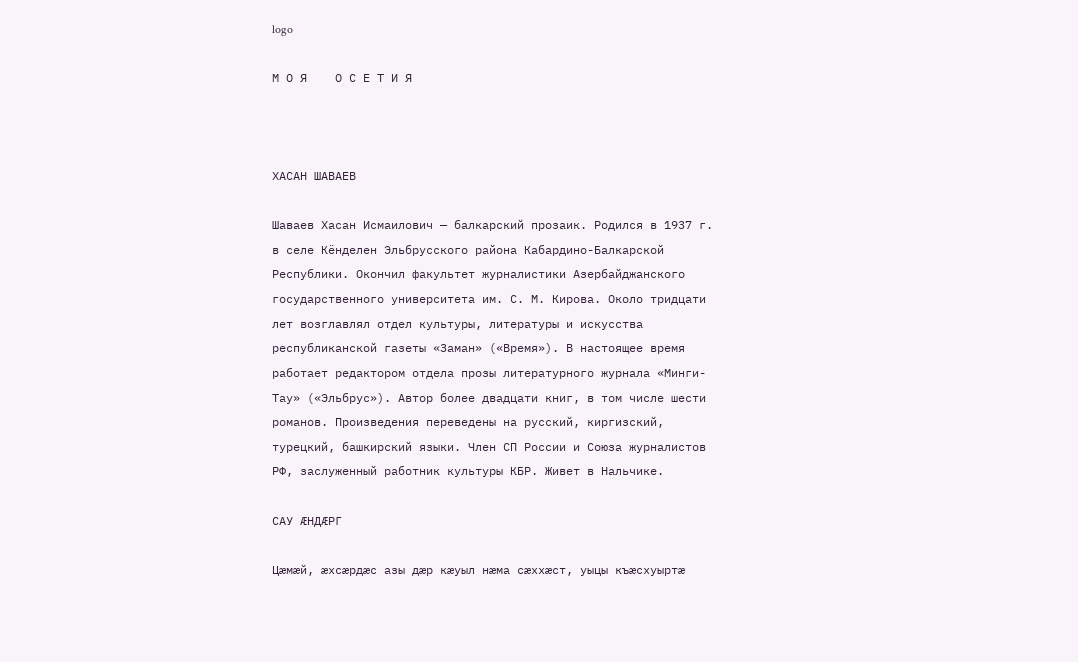logo

М О Я    О С Е Т И Я



ХАСАН ШАВАЕВ

Шаваев Хасан Исмаилович — балкарский прозаик. Родился в 1937 г. в селе Кёнделен Эльбрусского района Кабардино-Балкарской Республики. Окончил факультет журналистики Азербайджанского государственного университета им. С. М. Кирова. Около тридцати лет возглавлял отдел культуры, литературы и искусства республиканской газеты «Заман» («Время»). В настоящее время работает редактором отдела прозы литературного журнала «Минги-Тау» («Эльбрус»). Автор более двадцати книг, в том числе шести романов. Произведения переведены на русский, киргизский, турецкий, башкирский языки. Член СП России и Союза журналистов РФ, заслуженный работник культуры КБР. Живет в Нальчике.

САУ ӔНДӔРГ

Цӕмӕй, ӕхсӕрдӕс азы дӕр кӕуыл нӕма сӕххӕст, уыцы къӕсхуыртӕ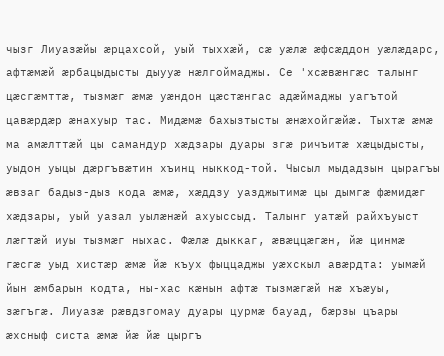чызг Лиуазӕйы ӕрцахсой, уый тыххӕй, сӕ уӕлӕ ӕфсӕддон уӕлӕдарс, афтӕмӕй ӕрбацыдысты дыууӕ нӕлгоймаджы. Се 'хсӕвӕнгӕс талынг цӕсгӕмттӕ, тызмӕг ӕмӕ уӕндон цӕстӕнгас адӕймаджы уагътой цавӕрдӕр ӕнахуыр тас. Мидӕмӕ бахызтысты ӕнӕхойгӕйӕ. Тыхтӕ ӕмӕ ма амӕлттӕй цы самандур хӕдзары дуары згӕ ричъитӕ хӕцыдысты, уыдон уыцы дӕргъвӕтин хъинц ныккод-той. Чысыл мыдадзын цырагъы ӕвзаг бадыз-дыз кода ӕмӕ, хӕддзу уазджытимӕ цы дымгӕ фӕмидӕг хӕдзары, уый уазал уылӕнӕй ахуыссыд. Талынг уатӕй райхъуыст лӕгтӕй иуы тызмӕг ныхас. Фӕлӕ дыккаг, ӕвӕццӕгӕн, йӕ цинмӕ гӕсгӕ уыд хистӕр ӕмӕ йӕ къух фыццаджы уӕхскыл авӕрдта: уымӕй йын ӕмбарын кодта, ны-хас кӕнын афтӕ тызмӕгӕй нӕ хъӕуы, зӕгъгӕ. Лиуазӕ рӕвдзгомау дуары цурмӕ бауад, бӕрзы цъары ӕхсныф систа ӕмӕ йӕ йӕ цыргъ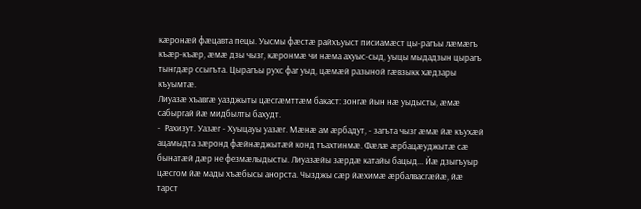кӕронӕй фӕцавта пецы. Уысмы фӕстӕ райхъуыст писиамӕст цы-рагъы лӕмӕгъ къӕр-къӕр, ӕмӕ дзы чызг, кӕронмӕ чи нӕма ахуыс-сыд, уыцы мыдадзын цырагъ тынгдӕр ссыгъта. Цырагъы рухс фаг уыд, цӕмӕй разыной гӕвзыкк хӕдзары къуымтӕ.
Лиуазӕ хъавгӕ уазджыты цӕсгӕмттӕм бакаст: зонгӕ йын нӕ уыдысты, ӕмӕ сабыргай йӕ мидбылты бахудт.
-  Рахизут. Уазӕг - Хуыцауы уазӕг. Мӕнӕ ам ӕрбадут, - загъта чызг ӕмӕ йӕ къухӕй ацамыдта зӕронд фӕйнӕджытӕй конд тъахтинмӕ. Фӕлӕ ӕрбацӕуджытӕ сӕ бынатӕй дӕр не фезмӕлыдысты. Лиуазӕйы зӕрдӕ катайы бацыд... Йӕ дзыгъуыр цӕсгом йӕ мады хъӕбысы анорста. Чызджы сӕр йӕхимӕ ӕрбалвасгӕйӕ, йӕ тарст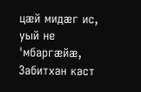цӕй мидӕг ис, уый не 'мбаргӕйӕ, Забитхан каст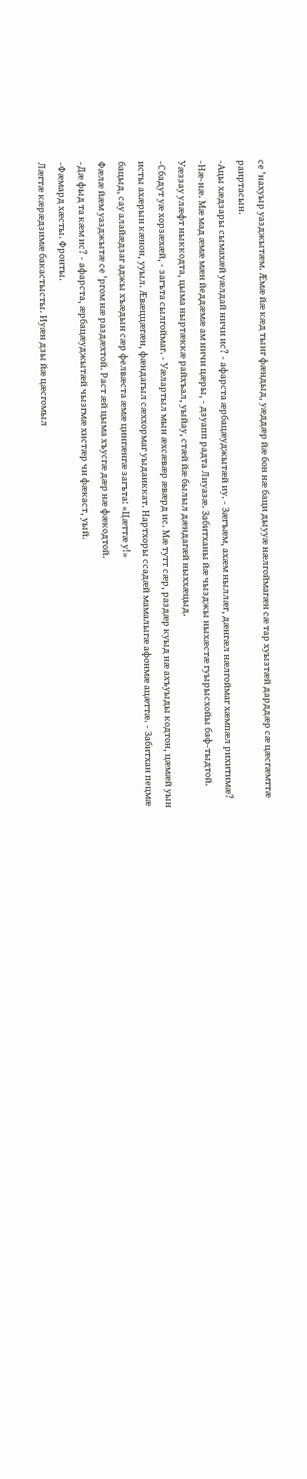се 'нахуыр уазджытӕм. Ӕмӕ йӕ кӕд тынг фӕндыд, уӕддӕр йӕ бон нӕ баци дыууӕ нӕлгоймагӕн сӕ тар хуызтӕй дарддӕр сӕ цӕсгӕмттӕ раиртасын.
-Ацы хӕдзары сымахӕй уӕлдай ничи ис? - афарста ӕрбацӕуджытӕй иу. - Зӕгъӕм, ахӕм ныллӕг, дӕнгӕл нӕлгоймаг хӕмпӕл рихитимӕ?
-Нӕ-нӕ. Мӕ мад ӕмӕ мӕн йеддӕмӕ ам ничи цӕры, - дзуапп радта Лиуазӕ. Забитханы йӕ чызджы ныхӕстӕ гуырысхойы баф-тыдтой. Уӕззау улӕфт ныккодта, цыма ныртӕккӕ райхъал, уыйау, стӕй йӕ былыл дӕндагӕй ныххӕцыд.
-Сбадут уӕ хорзӕхӕй, - загъта сылгоймаг. - Уӕлартыл мын ӕхсӕвӕр ӕвӕрд ис. Мӕ тутт сӕр, раздӕр куыд нӕ ахъуыды кодтон, цӕмӕй уын исты ахӕрын кӕнон, ууыл. Ӕвӕццӕгӕн, фӕндагыл сӕххормаг уыдаиккат. Нартхоры ссадӕй мамалыгӕ афонмӕ ацӕттӕ. - Забитхан пецмӕ бацыд, сау алайӕдзаг аджы хъӕдын сӕр фелвӕста ӕмӕ цингӕнгӕ загъта: «Цӕттӕ у!»
Фӕлӕ йӕм уазджытӕ се 'ргом нӕ раздӕхтой. Раст ӕй цыма хъусгӕ дӕр нӕ фӕкодтой.
-Дӕ фыд та кӕм ис? - афарста, ӕрбацӕуджытӕй чызгмӕ хистӕр чи фӕкаст, уый.
-Фӕмард хӕсты. Фронты.
Лӕгтӕ кӕрӕдзимӕ бакастысты. Иуӕн дзы йӕ цӕсгомыл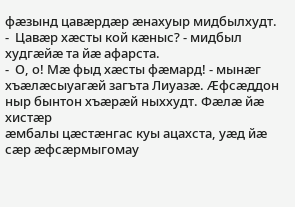фӕзынд цавӕрдӕр ӕнахуыр мидбылхудт.
-  Цавӕр хӕсты кой кӕныс? - мидбыл худгӕйӕ та йӕ афарста.
-  О, о! Мӕ фыд хӕсты фӕмард! - мынӕг хъӕлӕсыуагӕй загъта Лиуазӕ. Ӕфсӕддон ныр бынтон хъӕрӕй ныххудт. Фӕлӕ йӕ хистӕр
ӕмбалы цӕстӕнгас куы ацахста, уӕд йӕ сӕр ӕфсӕрмыгомау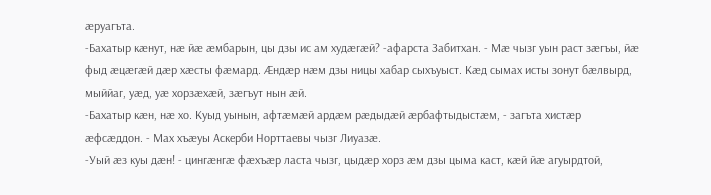ӕруагъта.
-Бахатыр кӕнут, нӕ йӕ ӕмбарын, цы дзы ис ам худӕгӕй? -афарста Забитхан. - Мӕ чызг уын раст зӕгъы, йӕ фыд ӕцӕгӕй дӕр хӕсты фӕмард. Ӕндӕр нӕм дзы ницы хабар сыхъуыст. Кӕд сымах исты зонут бӕлвырд, мыййаг, уӕд, уӕ хорзӕхӕй, зӕгъут нын ӕй.
-Бахатыр кӕн, нӕ хо. Куыд уынын, афтӕмӕй ардӕм рӕдыдӕй ӕрбафтыдыстӕм, - загъта хистӕр ӕфсӕддон. - Мах хъӕуы Аскерби Норттаевы чызг Лиуазӕ.
-Уый ӕз куы дӕн! - цингӕнгӕ фӕхъӕр ласта чызг, цыдӕр хорз ӕм дзы цыма каст, кӕй йӕ агуырдтой,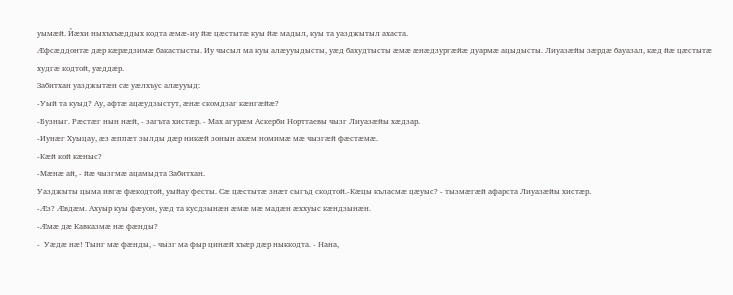уымӕй. Йӕхи ныхъхъӕддых кодта ӕмӕ-иу йӕ цӕстытӕ куы йӕ мадыл, куы та уазджытыл ахаста.
Ӕфсӕддонтӕ дӕр кӕрӕдзимӕ бакастысты. Иу чысыл ма куы алӕууыдысты, уӕд бахудтысты ӕмӕ ӕнӕдзургӕйӕ дуармӕ ацыдысты. Лиуазӕйы зӕрдӕ бауазал, кӕд йӕ цӕстытӕ худгӕ кодтой, уӕддӕр.
Забитхан уазджытӕн сӕ уӕлхъус алӕууыд:
-Уый та куыд? Ау, афтӕ ацӕудзыстут, ӕнӕ скомдзаг кӕнгӕйӕ?
-Бузныг. Рӕстӕг нын нӕй, - загъта хистӕр. - Мах агурӕм Аскерби Норттаевы чызг Лиуазӕйы хӕдзар.
-Иунӕг Хуыцау, ӕз ӕппӕт зылды дӕр никӕй зонын ахӕм номимӕ мӕ чызгӕй фӕстӕмӕ.
-Кӕй кой кӕныс?
-Мӕнӕ ай, - йӕ чызгмӕ ацамыдта Забитхан.
Уазджыты цыма ивгӕ фӕкодтой, уыйау фесты. Сӕ цӕстытӕ знӕт сыгъд скодтой.-Кӕцы къласмӕ цӕуыс? - тызмӕгӕй афарста Лиуазӕйы хистӕр.
-Ӕз? Ӕвдӕм. Ахуыр куы фӕуон, уӕд та кусдзынӕн ӕмӕ мӕ мадӕн ӕххуыс кӕндзынӕн.
-Ӕмӕ дӕ Кавказмӕ нӕ фӕнды?
-  Уӕдӕ нӕ! Тынг мӕ фӕнды, - чызг ма фыр цинӕй хъӕр дӕр ныккодта. - Нана,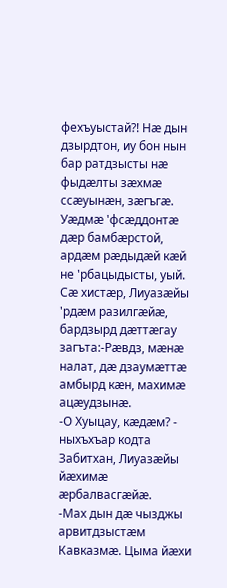фехъуыстай?! Нӕ дын дзырдтон, иу бон нын бар ратдзысты нӕ фыдӕлты зӕхмӕ ссӕуынӕн, зӕгъгӕ.
Уӕдмӕ 'фсӕддонтӕ дӕр бамбӕрстой, ардӕм рӕдыдӕй кӕй не 'рбацыдысты, уый.
Сӕ хистӕр, Лиуазӕйы 'рдӕм разилгӕйӕ, бардзырд дӕттӕгау загъта:-Рӕвдз, мӕнӕ налат, дӕ дзаумӕттӕ амбырд кӕн, махимӕ ацӕудзынӕ.
-О Хуыцау, кӕдӕм? - ныхъхъар кодта Забитхан, Лиуазӕйы йӕхимӕ ӕрбалвасгӕйӕ.
-Мах дын дӕ чызджы арвитдзыстӕм Кавказмӕ. Цыма йӕхи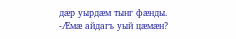дӕр уырдӕм тынг фӕнды.
-Ӕмӕ айдагъ уый цӕмӕн?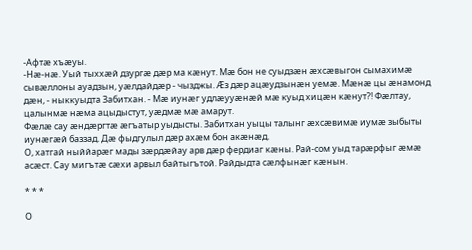-Афтӕ хъӕуы.
-Нӕ-нӕ. Уый тыххӕй дзургӕ дӕр ма кӕнут. Мӕ бон не суыдзӕн ӕхсӕвыгон сымахимӕ сывӕллоны ауадзын, уӕлдайдӕр - чызджы. Ӕз дӕр ацӕудзынӕн уемӕ. Мӕнӕ цы ӕнамонд дӕн, - ныккуыдта Забитхан. - Мӕ иунӕг удлӕууӕнӕй мӕ куыд хицӕн кӕнут?! Фӕлтау, цалынмӕ нӕма ацыдыстут, уӕдмӕ мӕ амарут.
Фӕлӕ сау ӕндӕргтӕ ӕгъатыр уыдысты. Забитхан уыцы талынг ӕхсӕвимӕ иумӕ зыбыты иунӕгӕй баззад. Дӕ фыдгулыл дӕр ахӕм бон акӕнӕд.
О, хатгай ныййарӕг мады зӕрдӕйау арв дӕр фердиаг кӕны. Рай-сом уыд тарӕрфыг ӕмӕ асӕст. Сау мигътӕ сӕхи арвыл байтыгътой. Райдыдта сӕлфынӕг кӕнын.

* * *

О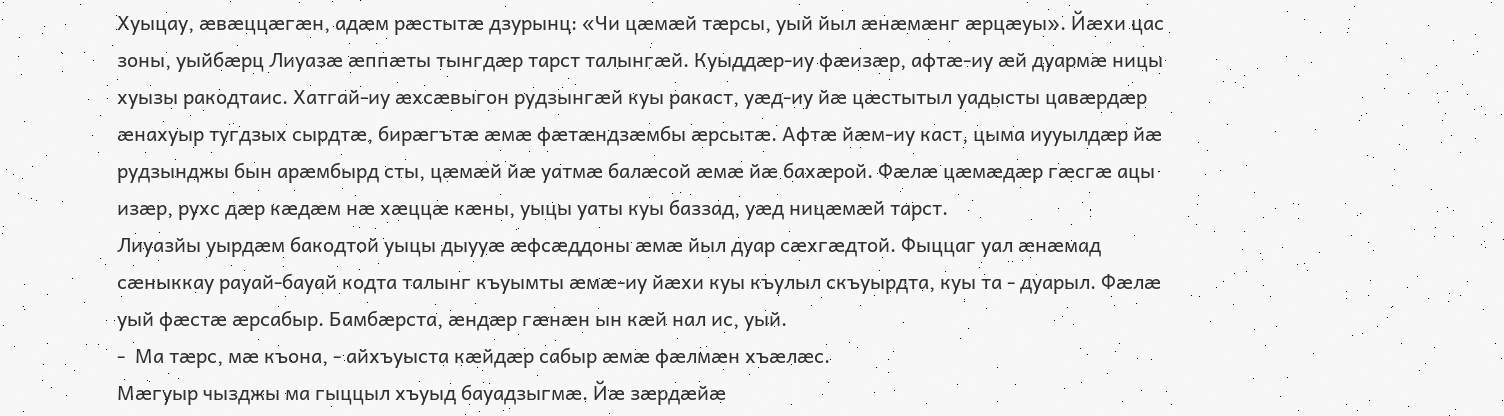Хуыцау, ӕвӕццӕгӕн, адӕм рӕстытӕ дзурынц: «Чи цӕмӕй тӕрсы, уый йыл ӕнӕмӕнг ӕрцӕуы». Йӕхи цас зоны, уыйбӕрц Лиуазӕ ӕппӕты тынгдӕр тарст талынгӕй. Куыддӕр-иу фӕизӕр, афтӕ-иу ӕй дуармӕ ницы хуызы ракодтаис. Хатгай-иу ӕхсӕвыгон рудзынгӕй куы ракаст, уӕд-иу йӕ цӕстытыл уадысты цавӕрдӕр ӕнахуыр тугдзых сырдтӕ, бирӕгътӕ ӕмӕ фӕтӕндзӕмбы ӕрсытӕ. Афтӕ йӕм-иу каст, цыма иууылдӕр йӕ рудзынджы бын арӕмбырд сты, цӕмӕй йӕ уатмӕ балӕсой ӕмӕ йӕ бахӕрой. Фӕлӕ цӕмӕдӕр гӕсгӕ ацы изӕр, рухс дӕр кӕдӕм нӕ хӕццӕ кӕны, уыцы уаты куы баззад, уӕд ницӕмӕй тарст.
Лиуазйы уырдӕм бакодтой уыцы дыууӕ ӕфсӕддоны ӕмӕ йыл дуар сӕхгӕдтой. Фыццаг уал ӕнӕмад сӕныккау рауай-бауай кодта талынг къуымты ӕмӕ-иу йӕхи куы къулыл скъуырдта, куы та - дуарыл. Фӕлӕ уый фӕстӕ ӕрсабыр. Бамбӕрста, ӕндӕр гӕнӕн ын кӕй нал ис, уый.
-  Ма тӕрс, мӕ къона, - айхъуыста кӕйдӕр сабыр ӕмӕ фӕлмӕн хъӕлӕс.
Мӕгуыр чызджы ма гыццыл хъуыд бауадзыгмӕ. Йӕ зӕрдӕйӕ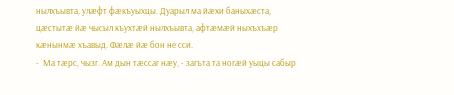нылхъывта, улӕфт фӕкъуыхцы. Дуарыл ма йӕхи баныхӕста, цӕстытӕ йӕ чысыл къухтӕй нылхъывта, афтӕмӕй ныхъхъӕр кӕнынмӕ хъавыд. Фӕлӕ йӕ бон не сси.
-  Ма тӕрс, чызг. Ам дын тӕссаг нӕу, - загъта та ногӕй уыцы сабыр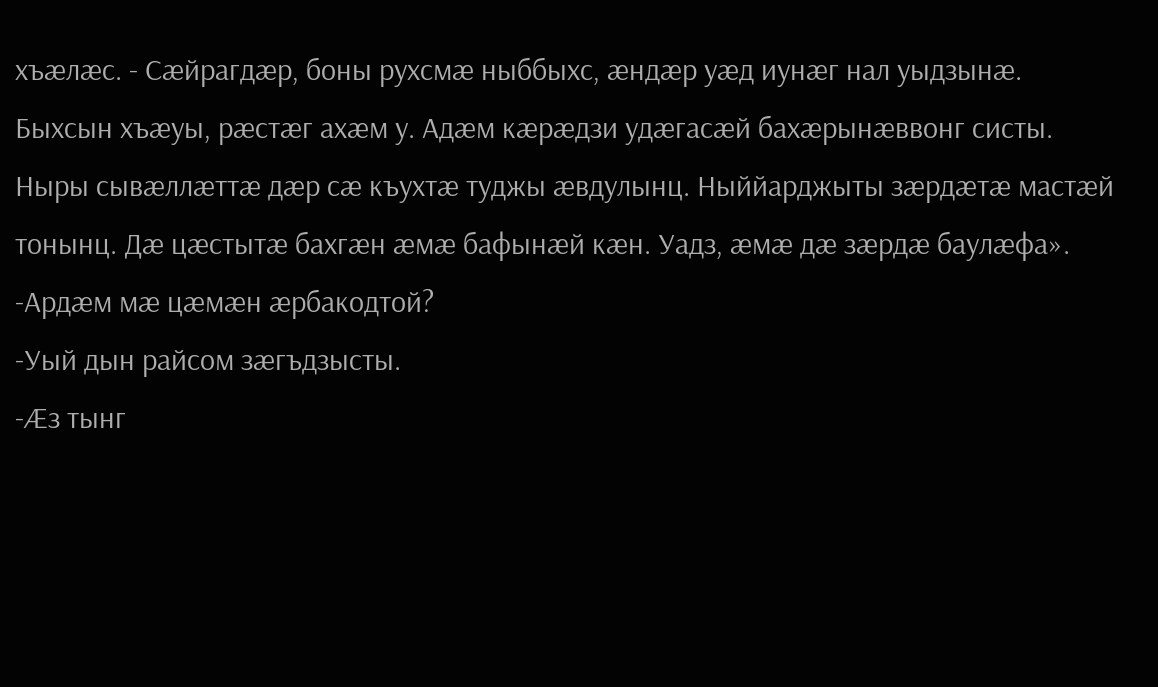хъӕлӕс. - Сӕйрагдӕр, боны рухсмӕ ныббыхс, ӕндӕр уӕд иунӕг нал уыдзынӕ. Быхсын хъӕуы, рӕстӕг ахӕм у. Адӕм кӕрӕдзи удӕгасӕй бахӕрынӕввонг систы. Ныры сывӕллӕттӕ дӕр сӕ къухтӕ туджы ӕвдулынц. Ныййарджыты зӕрдӕтӕ мастӕй тонынц. Дӕ цӕстытӕ бахгӕн ӕмӕ бафынӕй кӕн. Уадз, ӕмӕ дӕ зӕрдӕ баулӕфа».
-Ардӕм мӕ цӕмӕн ӕрбакодтой?
-Уый дын райсом зӕгъдзысты.
-Ӕз тынг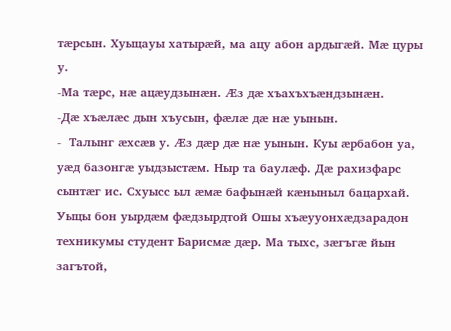тӕрсын. Хуыцауы хатырӕй, ма ацу абон ардыгӕй. Мӕ цуры у.
-Ма тӕрс, нӕ ацӕудзынӕн. Ӕз дӕ хъахъхъӕндзынӕн.
-Дӕ хъӕлӕс дын хъусын, фӕлӕ дӕ нӕ уынын.
-  Талынг ӕхсӕв у. Ӕз дӕр дӕ нӕ уынын. Куы ӕрбабон уа, уӕд базонгӕ уыдзыстӕм. Ныр та баулӕф. Дӕ рахизфарс сынтӕг ис. Схуысс ыл ӕмӕ бафынӕй кӕныныл бацархай.
Уыцы бон уырдӕм фӕдзырдтой Ошы хъӕууонхӕдзарадон техникумы студент Барисмӕ дӕр. Ма тыхс, зӕгъгӕ йын загътой,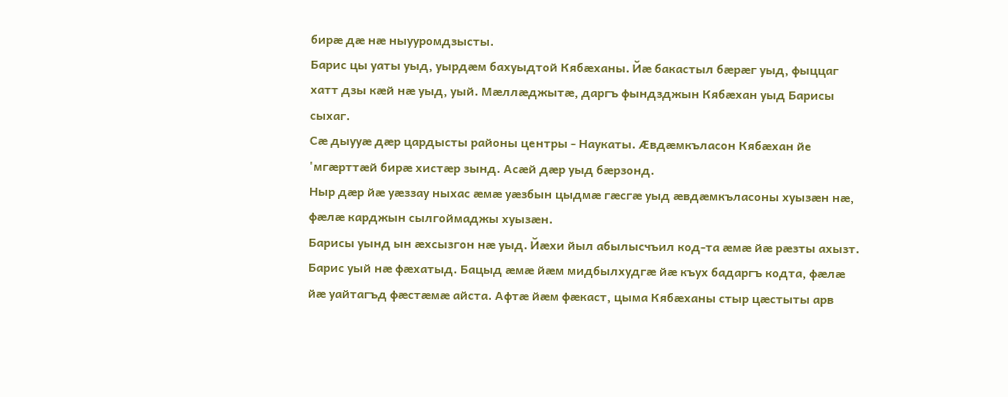бирӕ дӕ нӕ ныууромдзысты.
Барис цы уаты уыд, уырдӕм бахуыдтой Кябӕханы. Йӕ бакастыл бӕрӕг уыд, фыццаг хатт дзы кӕй нӕ уыд, уый. Мӕллӕджытӕ, даргъ фындзджын Кябӕхан уыд Барисы сыхаг.
Сӕ дыууӕ дӕр цардысты районы центры - Наукаты. Ӕвдӕмкъласон Кябӕхан йе 'мгӕрттӕй бирӕ хистӕр зынд. Асӕй дӕр уыд бӕрзонд.
Ныр дӕр йӕ уӕззау ныхас ӕмӕ уӕзбын цыдмӕ гӕсгӕ уыд ӕвдӕмкъласоны хуызӕн нӕ, фӕлӕ карджын сылгоймаджы хуызӕн.
Барисы уынд ын ӕхсызгон нӕ уыд. Йӕхи йыл абылысчъил код-та ӕмӕ йӕ рӕзты ахызт. Барис уый нӕ фӕхатыд. Бацыд ӕмӕ йӕм мидбылхудгӕ йӕ къух бадаргъ кодта, фӕлӕ йӕ уайтагъд фӕстӕмӕ айста. Афтӕ йӕм фӕкаст, цыма Кябӕханы стыр цӕстыты арв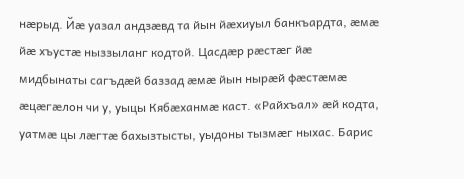нӕрыд. Йӕ уазал андзӕвд та йын йӕхиуыл банкъардта, ӕмӕ йӕ хъустӕ ныззыланг кодтой. Цасдӕр рӕстӕг йӕ мидбынаты сагъдӕй баззад ӕмӕ йын нырӕй фӕстӕмӕ ӕцӕгӕлон чи у, уыцы Кябӕханмӕ каст. «Райхъал» ӕй кодта, уатмӕ цы лӕгтӕ бахызтысты, уыдоны тызмӕг ныхас. Барис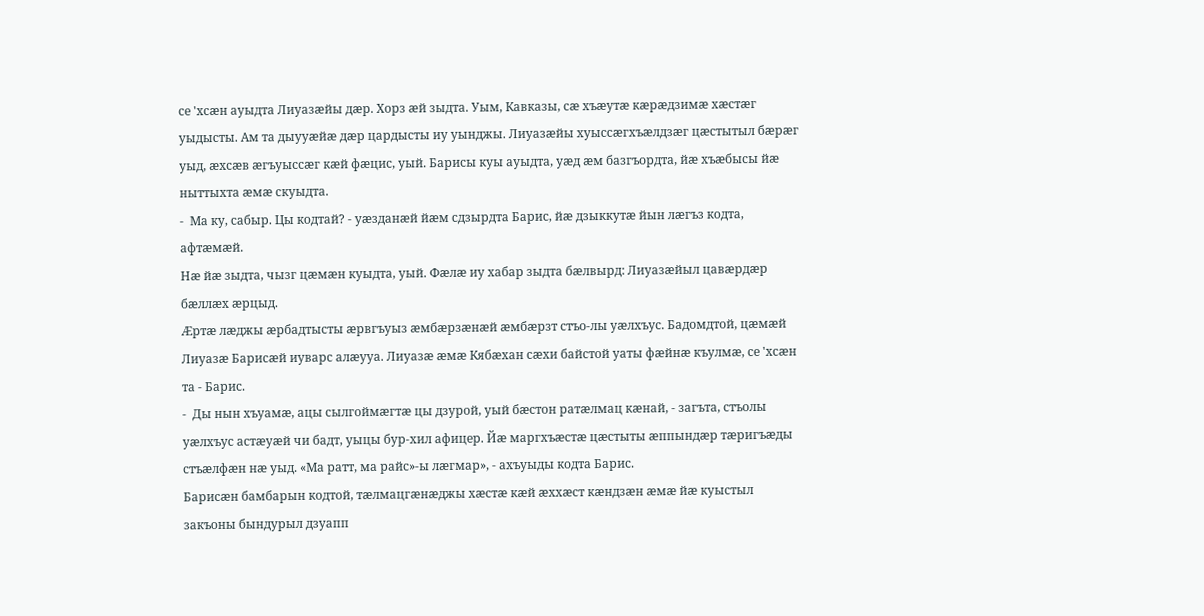се 'хсӕн ауыдта Лиуазӕйы дӕр. Хорз ӕй зыдта. Уым, Кавказы, сӕ хъӕутӕ кӕрӕдзимӕ хӕстӕг уыдысты. Ам та дыууӕйӕ дӕр цардысты иу уынджы. Лиуазӕйы хуыссӕгхъӕлдзӕг цӕстытыл бӕрӕг уыд, ӕхсӕв ӕгъуыссӕг кӕй фӕцис, уый. Барисы куы ауыдта, уӕд ӕм базгъордта, йӕ хъӕбысы йӕ ныттыхта ӕмӕ скуыдта.
-  Ма ку, сабыр. Цы кодтай? - уӕзданӕй йӕм сдзырдта Барис, йӕ дзыккутӕ йын лӕгъз кодта, афтӕмӕй.
Нӕ йӕ зыдта, чызг цӕмӕн куыдта, уый. Фӕлӕ иу хабар зыдта бӕлвырд: Лиуазӕйыл цавӕрдӕр бӕллӕх ӕрцыд.
Ӕртӕ лӕджы ӕрбадтысты ӕрвгъуыз ӕмбӕрзӕнӕй ӕмбӕрзт стъо-лы уӕлхъус. Бадомдтой, цӕмӕй Лиуазӕ Барисӕй иуварс алӕууа. Лиуазӕ ӕмӕ Кябӕхан сӕхи байстой уаты фӕйнӕ къулмӕ, се 'хсӕн та - Барис.
-  Ды нын хъуамӕ, ацы сылгоймӕгтӕ цы дзурой, уый бӕстон ратӕлмац кӕнай, - загъта, стъолы уӕлхъус астӕуӕй чи бадт, уыцы бур-хил афицер. Йӕ маргхъӕстӕ цӕстыты ӕппындӕр тӕригъӕды стъӕлфӕн нӕ уыд. «Ма ратт, ма райс»-ы лӕгмар», - ахъуыды кодта Барис.
Барисӕн бамбарын кодтой, тӕлмацгӕнӕджы хӕстӕ кӕй ӕххӕст кӕндзӕн ӕмӕ йӕ куыстыл закъоны бындурыл дзуапп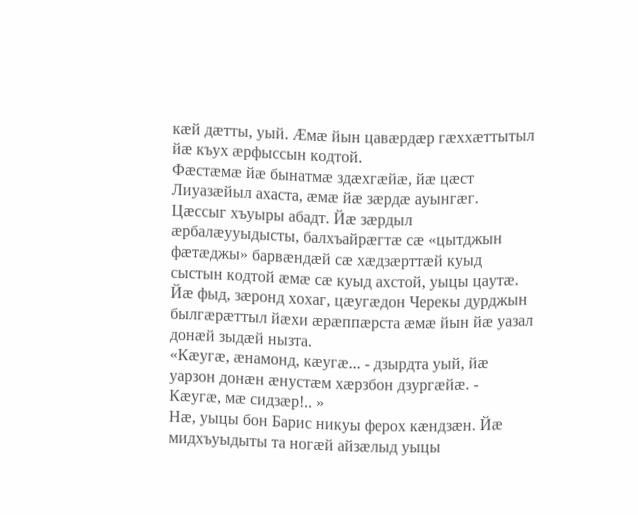кӕй дӕтты, уый. Ӕмӕ йын цавӕрдӕр гӕххӕттытыл йӕ къух ӕрфыссын кодтой.
Фӕстӕмӕ йӕ бынатмӕ здӕхгӕйӕ, йӕ цӕст Лиуазӕйыл ахаста, ӕмӕ йӕ зӕрдӕ ауынгӕг. Цӕссыг хъуыры абадт. Йӕ зӕрдыл ӕрбалӕууыдысты, балхъайрӕгтӕ сӕ «цытджын фӕтӕджы» барвӕндӕй сӕ хӕдзӕрттӕй куыд сыстын кодтой ӕмӕ сӕ куыд ахстой, уыцы цаутӕ. Йӕ фыд, зӕронд хохаг, цӕугӕдон Черекы дурджын былгӕрӕттыл йӕхи ӕрӕппӕрста ӕмӕ йын йӕ уазал донӕй зыдӕй нызта.
«Кӕугӕ, ӕнамонд, кӕугӕ... - дзырдта уый, йӕ уарзон донӕн ӕнустӕм хӕрзбон дзургӕйӕ. - Кӕугӕ, мӕ сидзӕр!.. »
Нӕ, уыцы бон Барис никуы ферох кӕндзӕн. Йӕ мидхъуыдыты та ногӕй айзӕлыд уыцы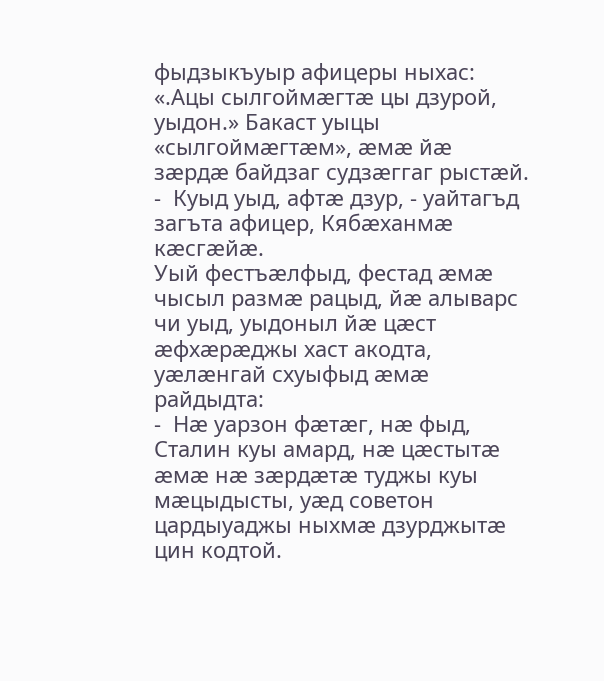фыдзыкъуыр афицеры ныхас: «.Ацы сылгоймӕгтӕ цы дзурой, уыдон.» Бакаст уыцы «сылгоймӕгтӕм», ӕмӕ йӕ зӕрдӕ байдзаг судзӕггаг рыстӕй.
-  Куыд уыд, афтӕ дзур, - уайтагъд загъта афицер, Кябӕханмӕ кӕсгӕйӕ.
Уый фестъӕлфыд, фестад ӕмӕ чысыл размӕ рацыд, йӕ алыварс чи уыд, уыдоныл йӕ цӕст ӕфхӕрӕджы хаст акодта, уӕлӕнгай схуыфыд ӕмӕ райдыдта:
-  Нӕ уарзон фӕтӕг, нӕ фыд, Сталин куы амард, нӕ цӕстытӕ ӕмӕ нӕ зӕрдӕтӕ туджы куы мӕцыдысты, уӕд советон цардыуаджы ныхмӕ дзурджытӕ цин кодтой.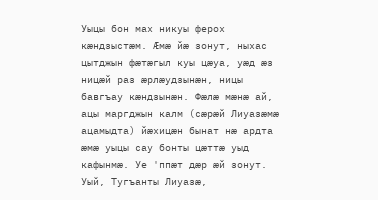Уыцы бон мах никуы ферох кӕндзыстӕм. Ӕмӕ йӕ зонут, ныхас цытджын фӕтӕгыл куы цӕуа, уӕд ӕз ницӕй раз ӕрлӕудзынӕн, ницы бавгъау кӕндзынӕн. Фӕлӕ мӕнӕ ай, ацы маргджын калм (сӕрӕй Лиуазӕмӕ ацамыдта) йӕхицӕн бынат нӕ ардта ӕмӕ уыцы сау бонты цӕттӕ уыд кафынмӕ. Уе 'ппӕт дӕр ӕй зонут. Уый, Тугъанты Лиуазӕ,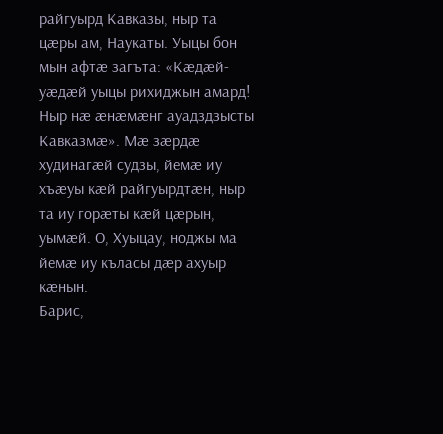райгуырд Кавказы, ныр та цӕры ам, Наукаты. Уыцы бон мын афтӕ загъта: «Кӕдӕй-уӕдӕй уыцы рихиджын амард! Ныр нӕ ӕнӕмӕнг ауадздзысты Кавказмӕ». Мӕ зӕрдӕ худинагӕй судзы, йемӕ иу хъӕуы кӕй райгуырдтӕн, ныр та иу горӕты кӕй цӕрын, уымӕй. О, Хуыцау, ноджы ма йемӕ иу къласы дӕр ахуыр кӕнын.
Барис,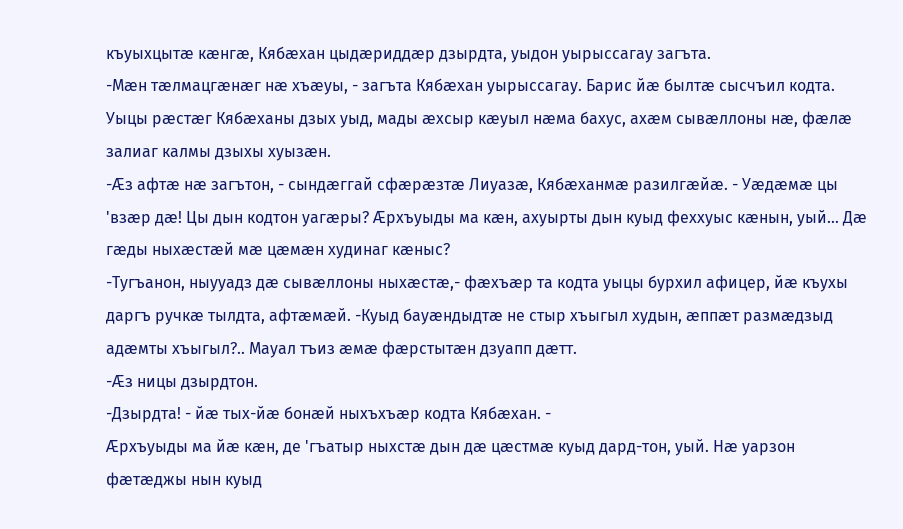къуыхцытӕ кӕнгӕ, Кябӕхан цыдӕриддӕр дзырдта, уыдон уырыссагау загъта.
-Мӕн тӕлмацгӕнӕг нӕ хъӕуы, - загъта Кябӕхан уырыссагау. Барис йӕ былтӕ сысчъил кодта. Уыцы рӕстӕг Кябӕханы дзых уыд, мады ӕхсыр кӕуыл нӕма бахус, ахӕм сывӕллоны нӕ, фӕлӕ залиаг калмы дзыхы хуызӕн.
-Ӕз афтӕ нӕ загътон, - сындӕггай сфӕрӕзтӕ Лиуазӕ, Кябӕханмӕ разилгӕйӕ. - Уӕдӕмӕ цы 'взӕр дӕ! Цы дын кодтон уагӕры? Ӕрхъуыды ма кӕн, ахуырты дын куыд феххуыс кӕнын, уый... Дӕ гӕды ныхӕстӕй мӕ цӕмӕн худинаг кӕныс?
-Тугъанон, ныууадз дӕ сывӕллоны ныхӕстӕ,- фӕхъӕр та кодта уыцы бурхил афицер, йӕ къухы даргъ ручкӕ тылдта, афтӕмӕй. -Куыд бауӕндыдтӕ не стыр хъыгыл худын, ӕппӕт размӕдзыд адӕмты хъыгыл?.. Мауал тъиз ӕмӕ фӕрстытӕн дзуапп дӕтт.
-Ӕз ницы дзырдтон.
-Дзырдта! - йӕ тых-йӕ бонӕй ныхъхъӕр кодта Кябӕхан. -
Ӕрхъуыды ма йӕ кӕн, де 'гъатыр ныхстӕ дын дӕ цӕстмӕ куыд дард-тон, уый. Нӕ уарзон фӕтӕджы нын куыд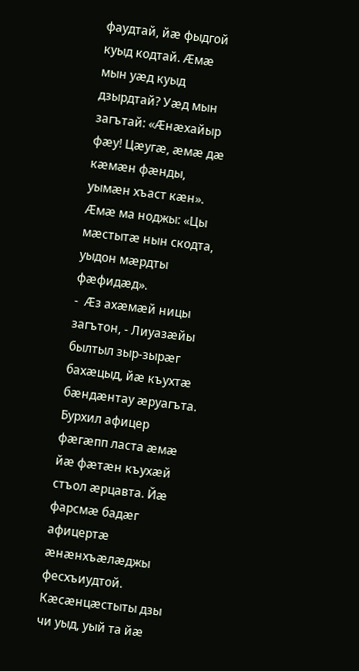фаудтай, йӕ фыдгой куыд кодтай. Ӕмӕ мын уӕд куыд дзырдтай? Уӕд мын загътай: «Ӕнӕхайыр фӕу! Цӕугӕ, ӕмӕ дӕ кӕмӕн фӕнды, уымӕн хъаст кӕн». Ӕмӕ ма ноджы: «Цы мӕстытӕ нын скодта, уыдон мӕрдты фӕфидӕд».
-  Ӕз ахӕмӕй ницы загътон, - Лиуазӕйы былтыл зыр-зырӕг бахӕцыд, йӕ къухтӕ бӕндӕнтау ӕруагъта.
Бурхил афицер фӕгӕпп ласта ӕмӕ йӕ фӕтӕн къухӕй стъол ӕрцавта. Йӕ фарсмӕ бадӕг афицертӕ ӕнӕнхъӕлӕджы фесхъиудтой. Кӕсӕнцӕстыты дзы чи уыд, уый та йӕ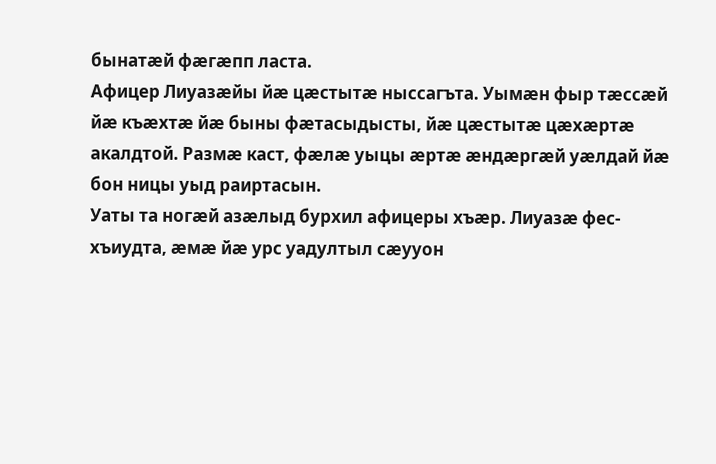бынатӕй фӕгӕпп ласта.
Афицер Лиуазӕйы йӕ цӕстытӕ ныссагъта. Уымӕн фыр тӕссӕй йӕ къӕхтӕ йӕ быны фӕтасыдысты, йӕ цӕстытӕ цӕхӕртӕ акалдтой. Размӕ каст, фӕлӕ уыцы ӕртӕ ӕндӕргӕй уӕлдай йӕ бон ницы уыд раиртасын.
Уаты та ногӕй азӕлыд бурхил афицеры хъӕр. Лиуазӕ фес-хъиудта, ӕмӕ йӕ урс уадултыл сӕууон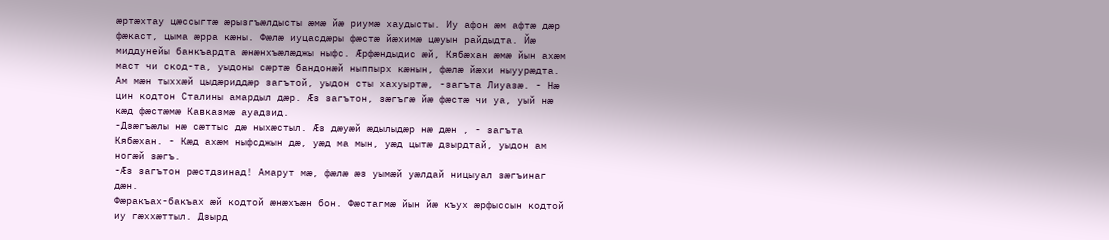ӕртӕхтау цӕссыгтӕ ӕрызгъӕлдысты ӕмӕ йӕ риумӕ хаудысты. Иу афон ӕм афтӕ дӕр фӕкаст, цыма ӕрра кӕны. Фӕлӕ иуцасдӕры фӕстӕ йӕхимӕ цӕуын райдыдта. Йӕ миддунейы банкъардта ӕнӕнхъӕлӕджы ныфс. Ӕрфӕндыдис ӕй, Кябӕхан ӕмӕ йын ахӕм маст чи скод-та, уыдоны сӕртӕ бандонӕй ныппырх кӕнын, фӕлӕ йӕхи ныуурӕдта.
Ам мӕн тыххӕй цыдӕриддӕр загътой, уыдон сты хахуыртӕ, -загъта Лиуазӕ. - Нӕ цин кодтон Сталины амардыл дӕр. Ӕз загътон, зӕгъгӕ йӕ фӕстӕ чи уа, уый нӕ кӕд фӕстӕмӕ Кавказмӕ ауадзид.
-Дзӕгъӕлы нӕ сӕттыс дӕ ныхӕстыл. Ӕз дӕуӕй ӕдылыдӕр нӕ дӕн , - загъта Кябӕхан. - Кӕд ахӕм ныфсджын дӕ, уӕд ма мын, уӕд цытӕ дзырдтай, уыдон ам ногӕй зӕгъ.
-Ӕз загътон рӕстдзинад! Амарут мӕ, фӕлӕ ӕз уымӕй уӕлдай ницыуал зӕгъинаг дӕн.
Фӕракъах-бакъах ӕй кодтой ӕнӕхъӕн бон. Фӕстагмӕ йын йӕ къух ӕрфыссын кодтой иу гӕххӕттыл. Дзырд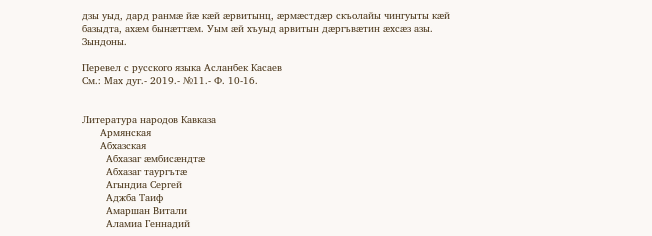дзы уыд, дард ранмӕ йӕ кӕй ӕрвитынц, ӕрмӕстдӕр скъолайы чингуыты кӕй базыдта, ахӕм бынӕттӕм. Уым ӕй хъуыд арвитын дӕргъвӕтин ӕхсӕз азы. Зындоны.

Перевел с русского языка Асланбек Касаев
См.: Мах дуг.- 2019.- №11.- Ф. 10-16.


Литература народов Кавказа
      Армянская
      Абхазская
        Абхазаг æмбисæндтæ
        Абхазаг таургътæ
        Агындиа Сергей
        Аджба Таиф
        Амаршан Витали
        Аламиа Геннадий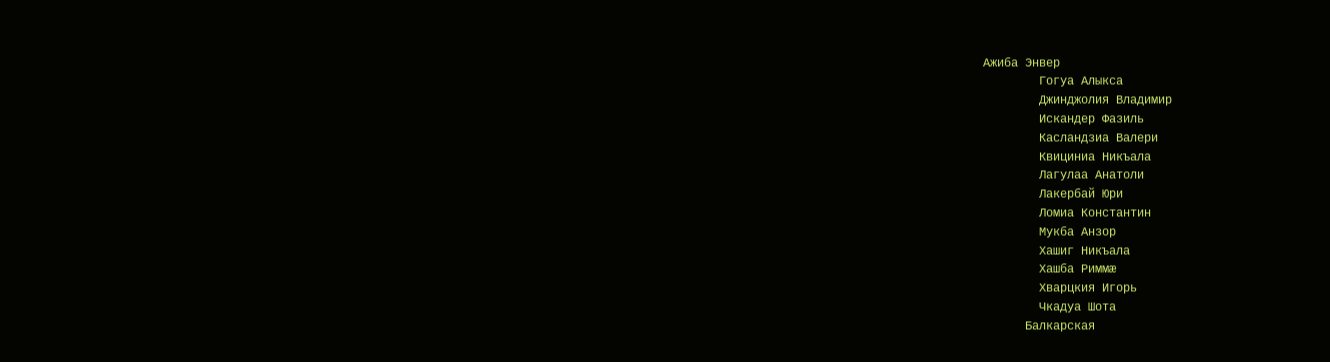Ажиба Энвер
        Гогуа Алыкса
        Джинджолия Владимир
        Искандер Фазиль
        Касландзиа Валери
        Квициниа Никъала
        Лагулаа Анатоли
        Лакербай Юри
        Ломиа Константин
        Мукба Анзор
        Хашиг Никъала
        Хашба Риммæ
        Хварцкия Игорь
        Чкадуа Шота
      Балкарская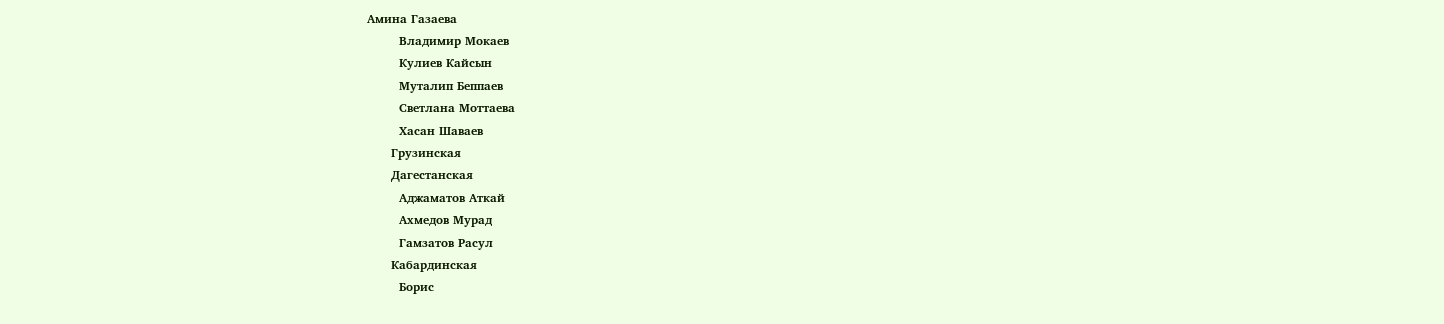Амина Газаева
        Владимир Мокаев
        Кулиев Кайсын
        Муталип Беппаев
        Светлана Моттаева
        Хасан Шаваев
      Грузинская
      Дагестанская
        Аджаматов Аткай
        Ахмедов Мурад
        Гамзатов Расул
      Кабардинская
        Борис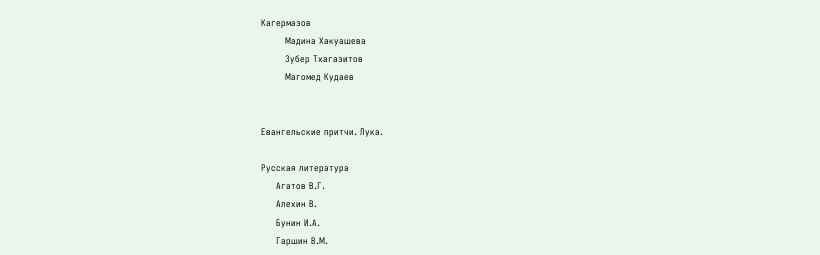Кагермазов
        Мадина Хакуашева
        Зубер Тхагазитов
        Магомед Кудаев


Евангельские притчи. Лука.

Русская литература
     Агатов В.Г.
     Алехин В.
     Бунин И.А.
     Гаршин В.М.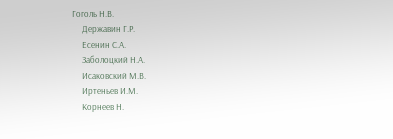Гоголь Н.В.
     Державин Г.Р.
     Есенин С.А.
     Заболоцкий Н.А.
     Исаковский М.В.
     Иртеньев И.М.
     Корнеев Н.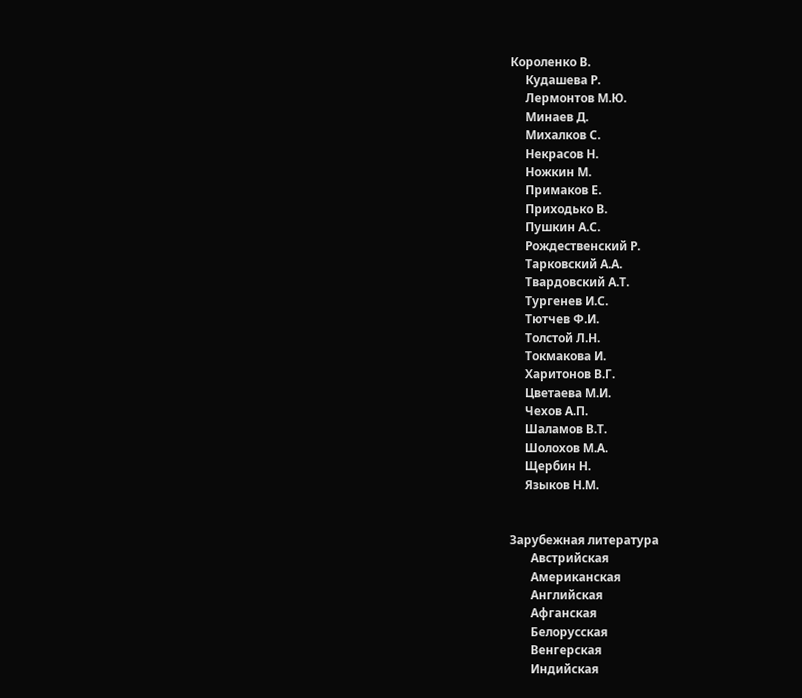Короленко В.
     Кудашева Р.
     Лермонтов М.Ю.
     Минаев Д.
     Михалков С.
     Некрасов Н.
     Ножкин М.
     Примаков Е.
     Приходько В.
     Пушкин А.С.
     Рождественский Р.
     Тарковский А.А.
     Твардовский А.Т.
     Тургенев И.С.
     Тютчев Ф.И.
     Толстой Л.Н.
     Токмакова И.
     Харитонов В.Г.
     Цветаева М.И.
     Чехов А.П.
     Шаламов В.Т.
     Шолохов М.А.
     Щербин Н.
     Языков Н.М.


Зарубежная литература
       Австрийская
       Американская
       Английская
       Афганская
       Белорусская
       Венгерская
       Индийская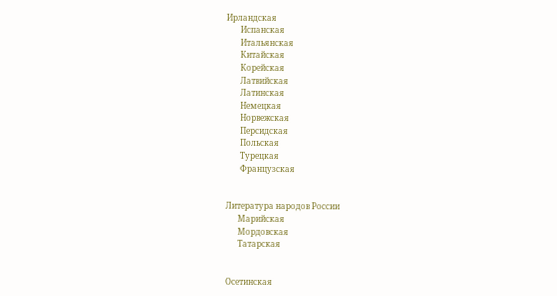Ирландская
       Испанская
       Итальянская
       Китайская
       Корейская
       Латвийская
       Латинская
       Немецкая
       Норвежская
       Персидская
       Польская
       Турецкая
       Французская


Литература народов России
      Марийская
      Мордовская
      Татарская


Осетинская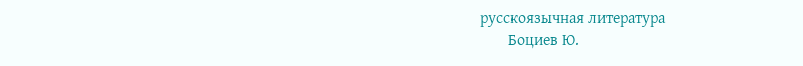русскоязычная литература
       Боциев Ю.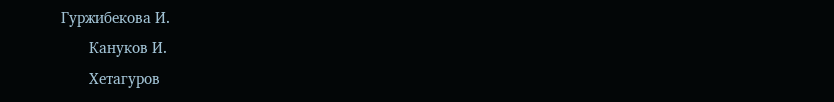Гуржибекова И.
       Кануков И.
       Хетагуров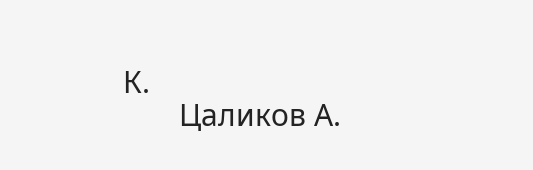К.
       Цаликов А.